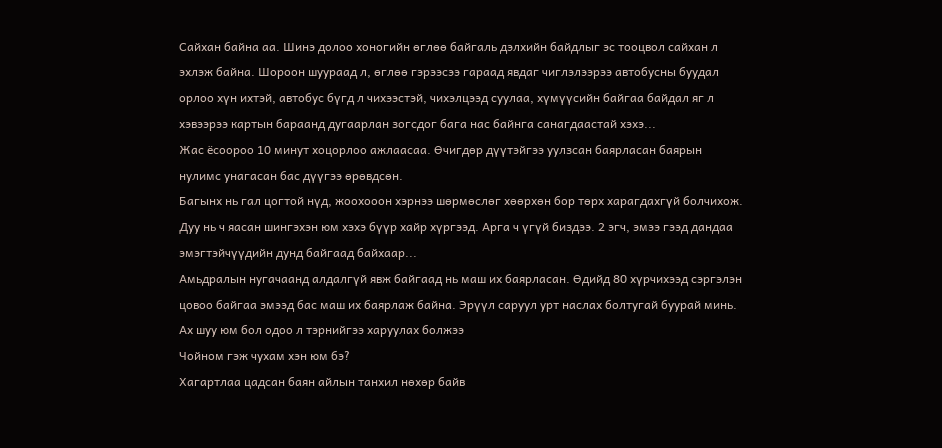Сайхан байна аа. Шинэ долоо хоногийн өглөө байгаль дэлхийн байдлыг эс тооцвол сайхан л эхлэж байна. Шороон шуураад л, өглөө гэрээсээ гараад явдаг чиглэлээрээ автобусны буудал орлоо хүн ихтэй, автобус бүгд л чихээстэй, чихэлцээд суулаа, хүмүүсийн байгаа байдал яг л хэвээрээ картын бараанд дугаарлан зогсдог бага нас байнга санагдаастай хэхэ...
Жас ёсоороо 10 минут хоцорлоо ажлаасаа. Өчигдөр дүүтэйгээ уулзсан баярласан баярын нулимс унагасан бас дүүгээ өрөвдсөн.
Багынх нь гал цогтой нүд, жоохооон хэрнээ шөрмөслөг хөөрхөн бор төрх харагдахгүй болчихож. Дуу нь ч яасан шингэхэн юм хэхэ бүүр хайр хүргээд. Арга ч үгүй биздээ. 2 эгч, эмээ гээд дандаа эмэгтэйчүүдийн дунд байгаад байхаар...
Амьдралын нугачаанд алдалгүй явж байгаад нь маш их баярласан. Өдийд 80 хүрчихээд сэргэлэн цовоо байгаа эмээд бас маш их баярлаж байна. Эрүүл саруул урт наслах болтугай буурай минь.
Ах шуу юм бол одоо л тэрнийгээ харуулах болжээ
Чойном гэж чухам хэн юм бэ?
Хагартлаа цадсан баян айлын танхил нөхөр байв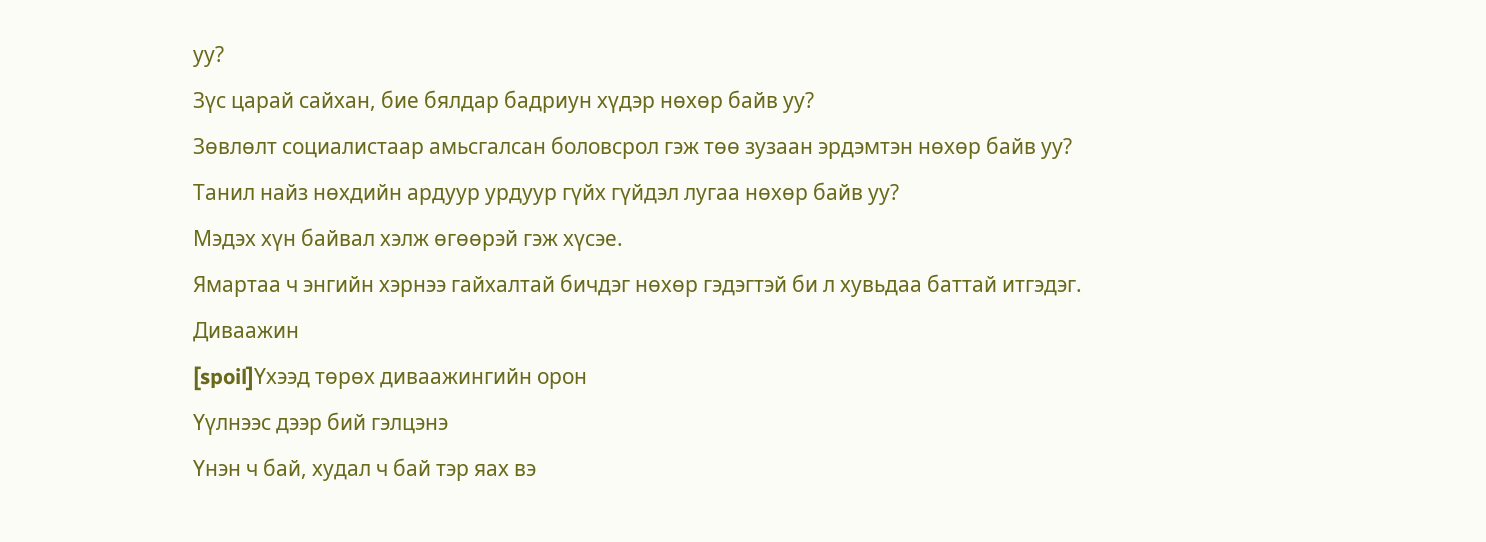уу?
Зүс царай сайхан, бие бялдар бадриун хүдэр нөхөр байв уу?
Зөвлөлт социалистаар амьсгалсан боловсрол гэж төө зузаан эрдэмтэн нөхөр байв уу?
Танил найз нөхдийн ардуур урдуур гүйх гүйдэл лугаа нөхөр байв уу?
Мэдэх хүн байвал хэлж өгөөрэй гэж хүсэе.
Ямартаа ч энгийн хэрнээ гайхалтай бичдэг нөхөр гэдэгтэй би л хувьдаа баттай итгэдэг.
Диваажин
[spoil]Үхээд төрөх диваажингийн орон
Үүлнээс дээр бий гэлцэнэ
Үнэн ч бай, худал ч бай тэр яах вэ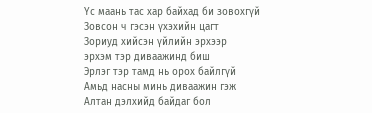Үс маань тас хар байхад би зовохгүй
Зовсон ч гэсэн үхэхийн цагт
Зориуд хийсэн үйлийн эрхээр
эрхэм тэр диваажинд биш
Эрлэг тэр тамд нь орох байлгүй
Амьд насны минь диваажин гэж
Алтан дэлхийд байдаг бол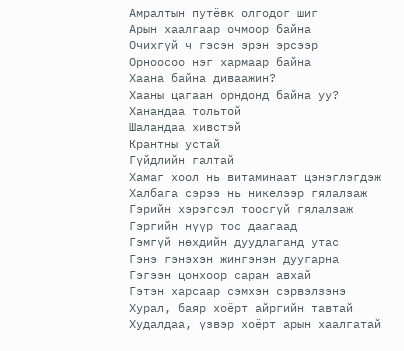Амралтын путёвк олгодог шиг
Арын хаалгаар очмоор байна
Очихгүй ч гэсэн эрэн эрсээр
Орноосоо нэг хармаар байна
Хаана байна диваажин?
Хааны цагаан орндонд байна уу?
Ханандаа тольтой
Шаландаа хивстэй
Крантны устай
Гүйдлийн галтай
Хамаг хоол нь витаминаат цэнэглэгдэж
Халбага сэрээ нь никелээр гялалзаж
Гэрийн хэрэгсэл тоосгүй гялалзаж
Гэргийн нүүр тос даагаад
Гэмгүй нөхдийн дуудлаганд утас
Гэнэ гэнэхэн жингэнэн дуугарна
Гэгээн цонхоор саран авхай
Гэтэн харсаар сэмхэн сэрвэлзэнэ
Хурал, баяр хоёрт айргийн тавтай
Худалдаа, үзвэр хоёрт арын хаалгатай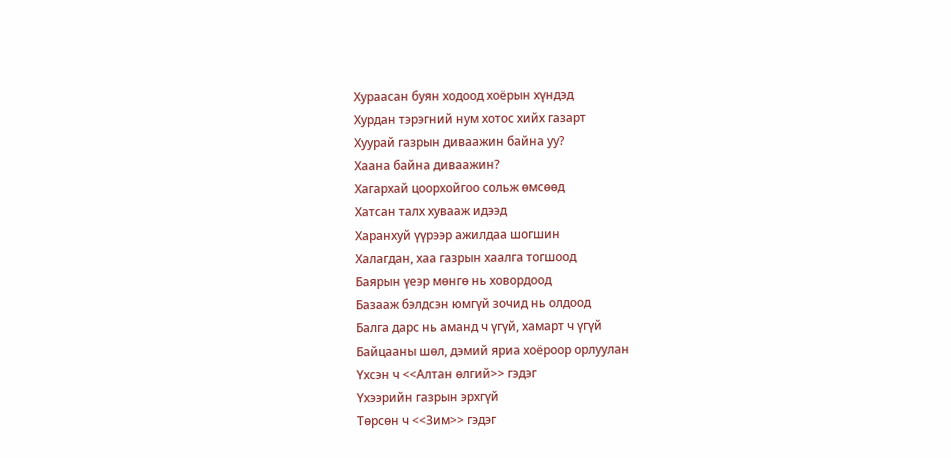Хураасан буян ходоод хоёрын хүндэд
Хурдан тэрэгний нум хотос хийх газарт
Хуурай газрын диваажин байна уу?
Хаана байна диваажин?
Хагархай цоорхойгоо сольж өмсөөд
Хатсан талх хувааж идээд
Харанхуй үүрээр ажилдаа шогшин
Халагдан, хаа газрын хаалга тогшоод
Баярын үеэр мөнгө нь ховордоод
Базааж бэлдсэн юмгүй зочид нь олдоод
Балга дарс нь аманд ч үгүй, хамарт ч үгүй
Байцааны шөл, дэмий яриа хоёроор орлуулан
Үхсэн ч <<Алтан өлгий>> гэдэг
Үхээрийн газрын эрхгүй
Төрсөн ч <<Зим>> гэдэг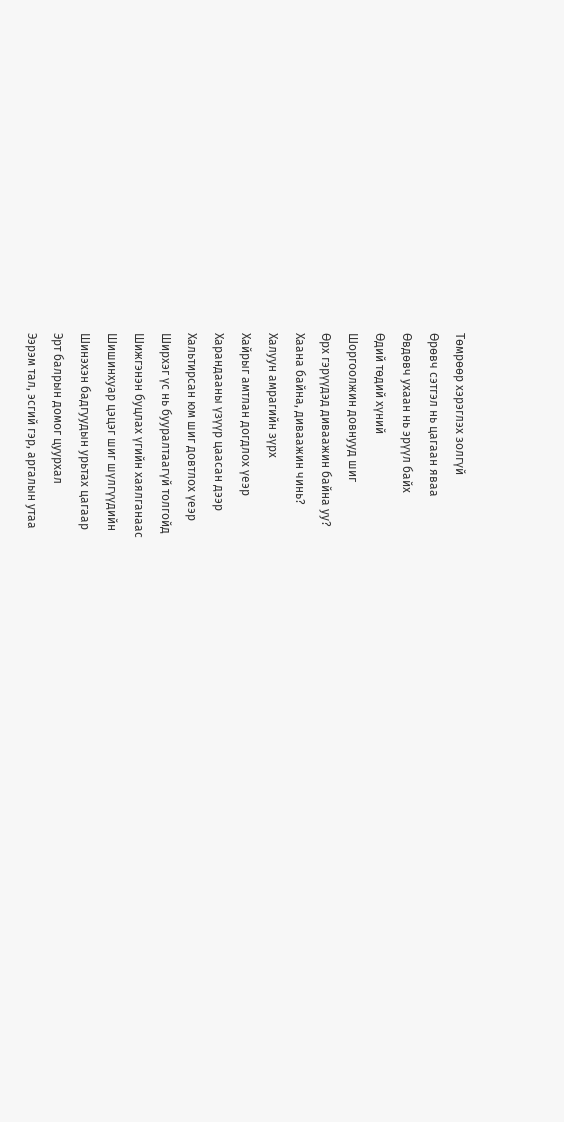Төмрөөр хэрэглэх золгүй
Өрөвч сэтгэл нь цагаан яваа
Өвдөвч ухаан нь эрүүл байх
Өдий төдий хүний
Шоргоолжин довнууд шиг
Өрх гэрүүдэд диваажин байна уу?
Хаана байна, диваажин чинь?
Халуун амрагийн зүрх
Хайрыг амтлан догдлох үеэр
Харандааны үзүүр цаасан дээр
Хальтирсан юм шиг довтлох үеэр
Ширхэг үс нь бууралтаагүй толгойд
Шижгэнэн буцлах үгийн хаялганаас
Шишинхуар цэцэг шиг шүлгүүдийн
Шинэхэн бадгуудын урьтах цагаар
Эрт балрын домог цуурхал
Ээрэм тал, эсгий гэр, аргалын утаа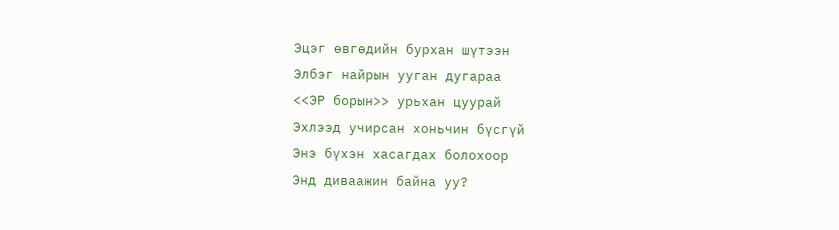Эцэг өвгөдийн бурхан шүтээн
Элбэг найрын ууган дугараа
<<ЭР борын>> урьхан цуурай
Эхлээд учирсан хоньчин бүсгүй
Энэ бүхэн хасагдах болохоор
Энд диваажин байна уу?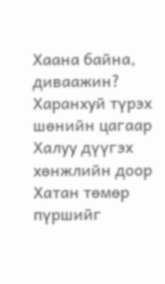Хаана байна, диваажин?
Харанхуй түрэх шөнийн цагаар
Халуу дүүгэх хөнжлийн доор
Хатан төмөр пүршийг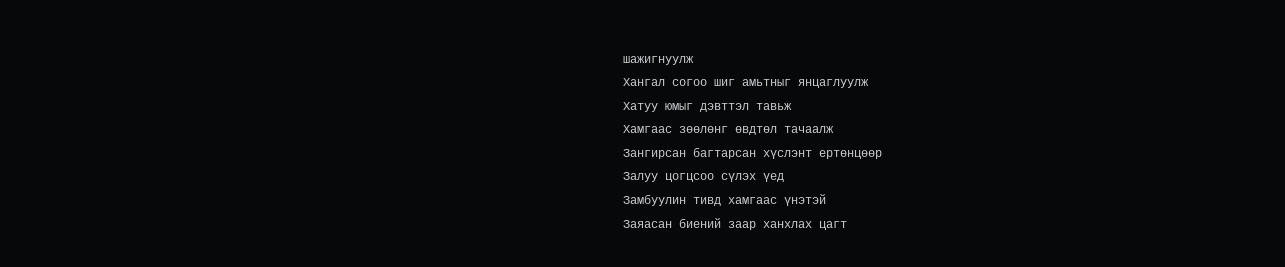шажигнуулж
Хангал согоо шиг амьтныг янцаглуулж
Хатуу юмыг дэвттэл тавьж
Хамгаас зөөлөнг өвдтөл тачаалж
Зангирсан багтарсан хүслэнт ертөнцөөр
Залуу цогцсоо сүлэх үед
Замбуулин тивд хамгаас үнэтэй
Заяасан биений заар ханхлах цагт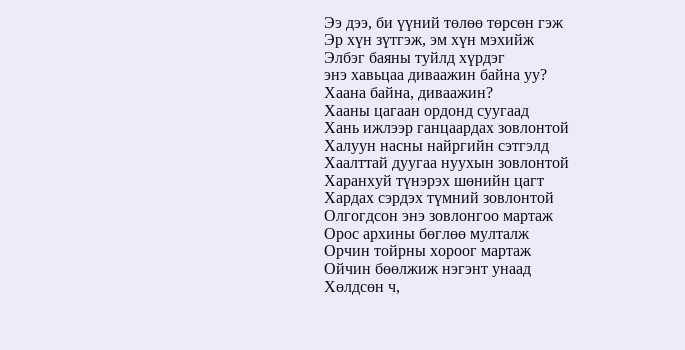Ээ дээ, би үүний төлөө төрсөн гэж
Эр хүн зүтгэж, эм хүн мэхийж
Элбэг баяны туйлд хүрдэг
энэ хавьцаа диваажин байна уу?
Хаана байна, диваажин?
Хааны цагаан ордонд суугаад
Хань ижлээр ганцаардах зовлонтой
Халуун насны найргийн сэтгэлд
Хаалттай дуугаа нуухын зовлонтой
Харанхуй түнэрэх шөнийн цагт
Хардах сэрдэх түмний зовлонтой
Олгогдсон энэ зовлонгоо мартаж
Орос архины бөглөө мулталж
Орчин тойрны хороог мартаж
Ойчин бөөлжиж нэгэнт унаад
Хөлдсөн ч,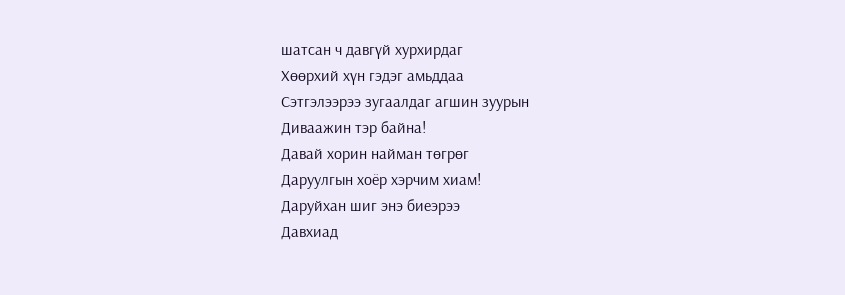шатсан ч давгүй хурхирдаг
Хөөрхий хүн гэдэг амьддаа
Сэтгэлээрээ зугаалдаг агшин зуурын
Диваажин тэр байна!
Давай хорин найман төгрөг
Даруулгын хоёр хэрчим хиам!
Даруйхан шиг энэ биеэрээ
Давхиад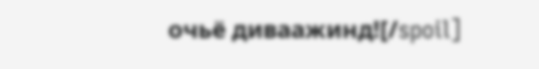очьё диваажинд![/spoil]